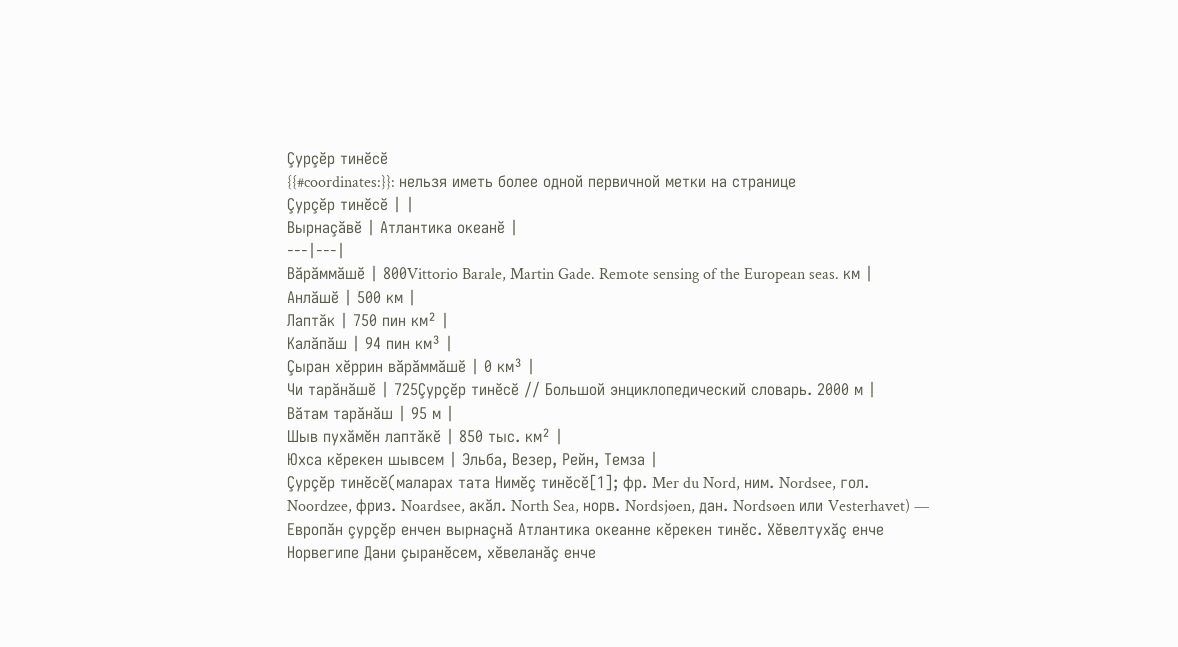Çурçĕр тинĕсĕ
{{#coordinates:}}: нельзя иметь более одной первичной метки на странице
Çурçĕр тинĕсĕ | |
Вырнаçăвĕ | Атлантика океанĕ |
---|---|
Вăрăммăшĕ | 800Vittorio Barale, Martin Gade. Remote sensing of the European seas. км |
Анлăшĕ | 500 км |
Лаптăк | 750 пин км² |
Калăпăш | 94 пин км³ |
Çыран хĕррин вăрăммăшĕ | 0 км³ |
Чи тарăнăшĕ | 725Çурçĕр тинĕсĕ // Большой энциклопедический словарь. 2000 м |
Вăтам тарăнăш | 95 м |
Шыв пухăмĕн лаптăкĕ | 850 тыс. км² |
Юхса кĕрекен шывсем | Эльба, Везер, Рейн, Темза |
Çурçĕр тинĕсĕ(маларах тата Нимĕç тинĕсĕ[1]; фр. Mer du Nord, ним. Nordsee, гол. Noordzee, фриз. Noardsee, акăл. North Sea, норв. Nordsjøen, дан. Nordsøen или Vesterhavet) — Европăн çурçĕр енчен вырнаçнă Атлантика океанне кĕрекен тинĕс. Хĕвелтухăç енче Норвегипе Дани çыранĕсем, хĕвеланăç енче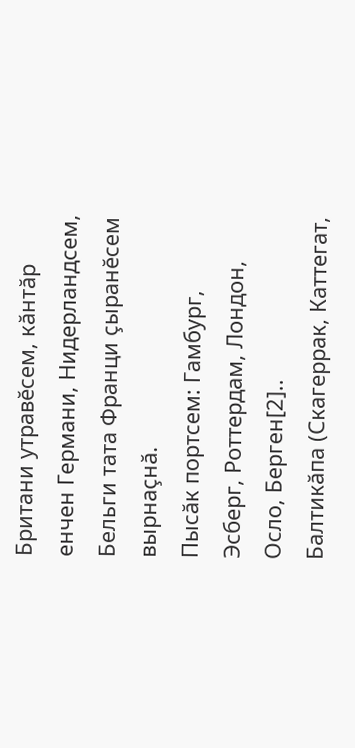Британи утравĕсем, кăнтăр енчен Германи, Нидерландсем, Бельги тата Франци çыранĕсем вырнаçнă.
Пысăк портсем: Гамбург, Эсберг, Роттердам, Лондон, Осло, Берген[2]..
Балтикăпа (Скагеррак, Каттегат,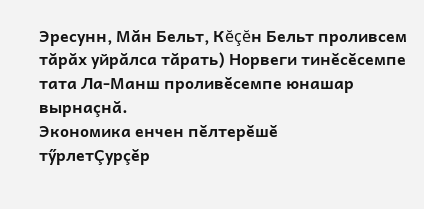Эресунн, Мăн Бельт, Кĕçĕн Бельт проливсем тăрăх уйрăлса тăрать) Норвеги тинĕсĕсемпе тата Ла-Манш проливĕсемпе юнашар вырнаçнă.
Экономика енчен пĕлтерĕшĕ
тӳрлетÇурçĕр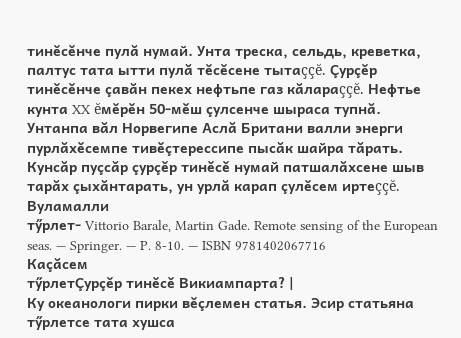тинĕсĕнче пулă нумай. Унта треска, сельдь, креветка, палтус тата ытти пулă тĕсĕсене тытаççĕ. Çурçĕр тинĕсĕнче çавăн пекех нефтьпе газ кăлараççĕ. Нефтье кунта XX ĕмĕрĕн 50-мĕш çулсенче шыраса тупнă. Унтанпа вăл Норвегипе Аслă Британи валли энерги пурлăхĕсемпе тивĕçтерессипе пысăк шайра тăрать.
Кунсăр пуçсăр çурçĕр тинĕсĕ нумай патшалăхсене шыв тарăх çыхăнтарать, ун урлă карап çулĕсем иртеççĕ.
Вуламалли
тӳрлет- Vittorio Barale, Martin Gade. Remote sensing of the European seas. — Springer. — P. 8-10. — ISBN 9781402067716
Каçăсем
тӳрлетÇурçĕр тинĕсĕ Викиампарта? |
Ку океанологи пирки вĕçлемен статья. Эсир статьяна тӳрлетсе тата хушса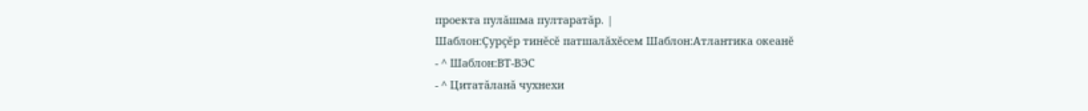проекта пулăшма пултаратăр. |
Шаблон:Çурçĕр тинĕсĕ патшалăхĕсем Шаблон:Атлантика океанĕ
- ^ Шаблон:ВТ-ВЭС
- ^ Цитатăланă чухнехи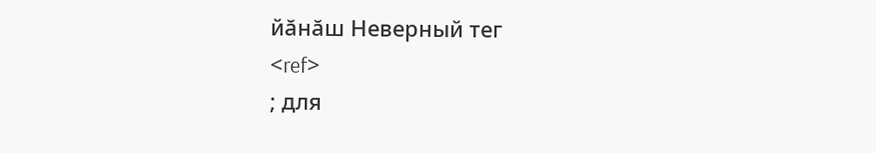йăнăш Неверный тег
<ref>
; для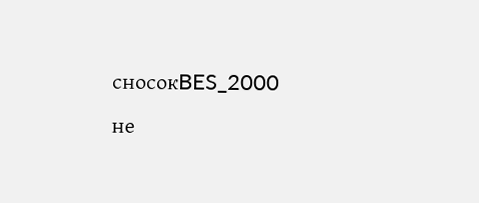сносокBES_2000
не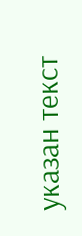указан текст